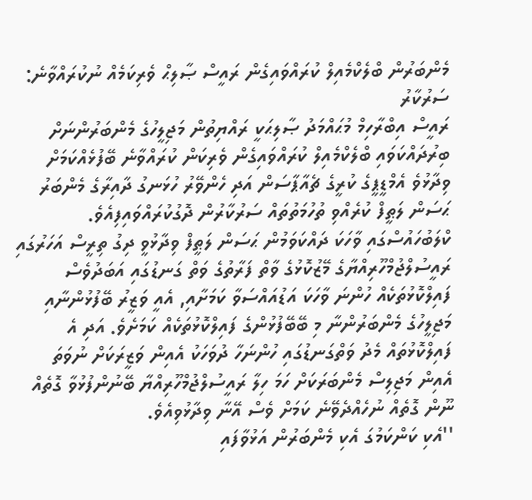މެންބަރުން ބްލެކްމެއިލް ކުރައްވައިގެން ރައީސް ޞާލިޙް ވެރިކަމެއް ނުކުރައްވާނެ: ސަރުކާރު
ރައީސް އިބްރާހިމް މުޙައްމަދު ޞާލިޙަކީ ރައްޔިތުން މަޖިލީހުގެ މެންބަރުންނަށް ބިރުދައްކަވައި ބްލެކްމެއިލް ކުރައްވައިގެން ވެރިކަން ކުރައްވާނެ ބޭފުޅެއްކަމަށް ވިދާޅުވެ އެމްޑީޕީގެ ކުރީގެ ޗެއާޕާސަން އަދި ހެންވޭރު ހުޅަނގު ދާއިރާގެ މެންބަރު ޙަސަން ލަޠީފް ކުރެއްވި ތުހުމަތުތައް ސަރުކާރުން ދޮގުކުރައްވައިފިއެވެ.
ކްލަބުހައުސްގައި ވާހަކަ ދައްކަވަމުން ޙަސަން ލަޠީފް ވިދާޅުވީ ދިގު ތިރީސް އަހަރުގައި ރައީސުލްޖުމްހޫރިއްޔާގެ މޭޒުކޮޅުގެ ވާތް ފަރާތުގެ ވަތް ގަނޑުގައި އަބަދުވެސް ފައިލްކޮޅުތަކެއް ހުންނަ ވާހަކަ އަޑުއައްސަވާ ކަމަށާއި, އެއީ ވަޒީރު ބޭފުޅުންނާއި މަޖިލީހުގެ މެންބަރުންނާ މި ބޭބޭފުޅުންގެ ފައިލްކޮޅުތަކެއް ކަމަށެވެ. އަދި އެ ފައިލްކޮޅުތައް މެދު ވަތްގަނޑުގައި ހުންނަހާ ދުވަހަކު އެއިން ވަޒީރަކަށް ނުވަތަ އެއިން މަޖިލިސް މެންބަރަކަށް ހަމަ ހިލާ ރައީސުލްޖުމްހޫރިއްޔާ ބޭނުންފުޅުވާ ގޮތެއް ނޫން ގޮތެއް ނުހެއްދެވޭނެ ކަމަށް ވެސް އޭނާ ވިދާޅުވިއެވެ.
''އެކި ކަންކަމުގަ އެކި މެންބަރުން އަޅުވާފައި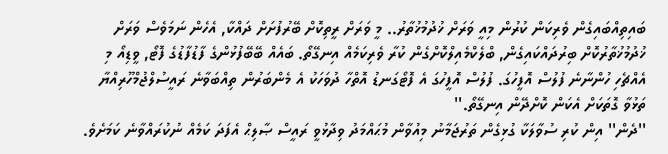ބައިތިއްބައިގެން ވެރިކަން ކުރުން މިއީ ވަރަށް ޚުދުމުޚުތާރު.. މީ ވަރަށް ރީތިކޮށް ބޭރުފުށަށް ދައްކާ, އެހެން ނަމަވެސް ވަރަށް ޚުދުމުޚުތާރުކޮށް ބިރުދައްކައިގެން, ބްލެކްމެއިލްކޮށްގެން ކުރާ ވެރިކަމެއް އިނގޭތޯ. ބައެއް ބޭބޭފުޅުންގެ ފާޑުފާޑުގެ ފޮޓޯ, ވީޑިއޯ މި އެއްޗެހި ހުންނާނެ ފުލުސް އޮފީހުގަ. ފުލުސް އޮފީހުގަ އެ ފޮޓޯގަނޑު އޮތްހާ ދުވަހަކު އެ މެންބަރުން ތިއްބަވާނެ ރައީސުލްޖުމްހޫރިއްޔާ ތަޅުވާ ގޮތަކަށް އެކަން ކޮށްދޭން އިނގޭތޯ.''
''ދެން'' އިން ކުރި ސުވާލަކާ ގުޅިގެން ތަރުޖަމާނު މިއުވާން މުޙައްމަދު ވިދާޅުވީ ރައީސް ޞާލިޙް އެފަދަ ކަމެއް ނުކުރައްވާނެ ކަމަށެވެ.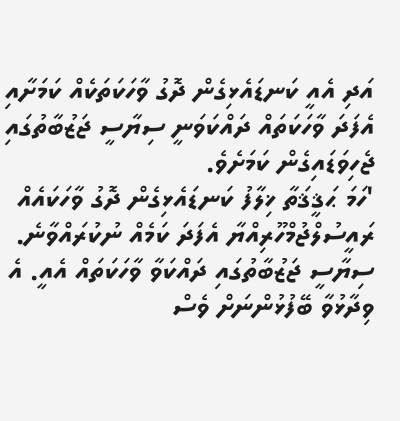އަދި އެއީ ކަނޑައެޅިގެން ދޮގު ވާހަކަތަކެއް ކަމަށާއި އެފަދަ ވާހަކަތައް ދައްކަވަނީ ސިޔާސީ ޖަޒުބާތުގައި ޖެހިވަޑައިގެން ކަމަށެވެ.
'ހަމަ ޙަޤީޤަތާ ޚިލާފު ކަނޑައެޅިގެން ދޮގު ވާހަކައެއް ރައީސުލްޖުމްހޫރިއްޔާ އެފަދަ ކަމެއް ނުކުރައްވާނެ. ސިޔާސީ ޖަޒުބާތުގައި ދައްކަވާ ވާހަކަތައް އެއީ. އެ ވިދާޅުވާ ބޭފުޅުންނަށް ވެސް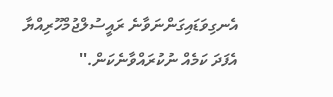އެނގިވަޑައިގަންނަވާނެ ރައީސުލްޖުމްހޫރިއްޔާ އެފަދަ ކަމެއް ނުކުރައްވާނެކަން.''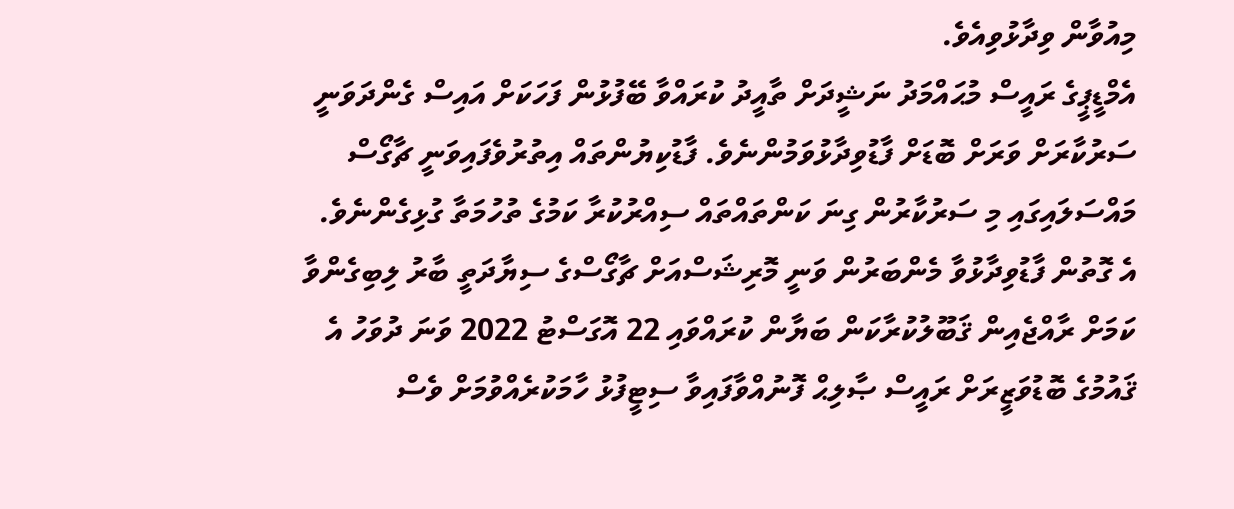މިއުވާން ވިދާޅުވިއެވެ.
އެމްޑީޕީގެ ރައީސް މުޙައްމަދު ނަޝީދަށް ތާއީދު ކުރައްވާ ބޭފުޅުން ފަހަކަށް އައިސް ގެންދަވަނީ ސަރުކާރަށް ވަރަށް ބޮޑަށް ފާޑުވިދާޅުވަމުންނެވެ. ފާޑުކިޔުންތައް އިތުރުވެފައިވަނީ ޗާގޯސް މައްސަލައިގައި މި ސަރުކާރުން ގިނަ ކަންތައްތައް ސިއްރުކުރާ ކަމުގެ ތުހުމަތާ ގުޅިގެންނެވެ. އެ ގޮތުން ފާޑުވިދާޅުވާ މެންބަރުން ވަނީ މޮރިޝަސްއަށް ޗާގޯސްގެ ސިޔާދަތީ ބާރު ލިބިގެންވާ ކަމަށް ރާއްޖެއިން ޤަބޫލުކުރާކަން ބަޔާން ކުރައްވައި 22 އޮގަސްޓު 2022 ވަނަ ދުވަހު އެ ޤައުމުގެ ބޮޑުވަޒީރަށް ރައީސް ޞާލިޙް ފޮނުއްވާފައިވާ ސިޓީފުޅު ހާމަކުރެއްވުމަށް ވެސް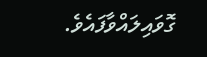ގޮވައިލައްވާފައެވެ.